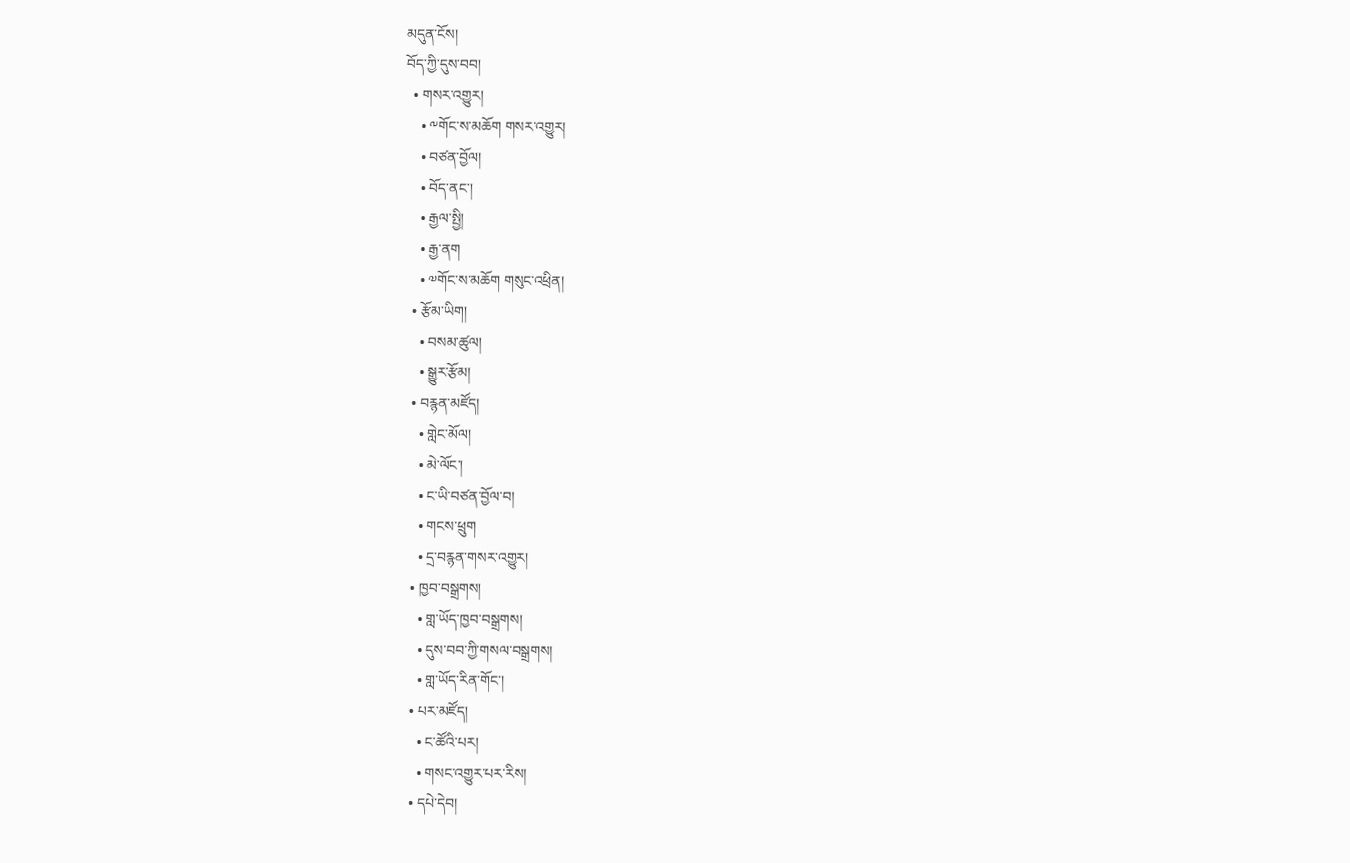མདུན་ངོས།
བོད་ཀྱི་དུས་བབ།
  • གསར་འགྱུར།
    • ༸གོང་ས་མཆོག གསར་འགྱུར།
    • བཙན་བྱོལ།
    • བོད་ནང་།
    • རྒྱལ་སྤྱི།
    • རྒྱ་ནག
    • ༧གོང་ས་མཆོག གསུང་འཕྲིན།
  • རྩོམ་ཡིག།
    • བསམ་ཚུལ།
    • སྒྱུར་རྩོམ།
  • བརྙན་མཛོད།
    • གླེང་མོལ།
    • མེ་ལོང་།
    • ང་ཡི་བཙན་བྱོལ་བ།
    • གངས་ཕྲུག
    • དྲ་བརྙན་གསར་འགྱུར།
  • ཁྱབ་བསྒྲགས།
    • གླ་ཡོད་ཁྱབ་བསྒྲགས།
    • དུས་བབ་ཀྱི་གསལ་བསྒྲགས།
    • གླ་ཡོད་རིན་གོང་།
  • པར་མཛོད།
    • ང་ཚོའི་པར།
    • གསང་འགྱུར་པར་རིས།
  • དཔེ་དེབ།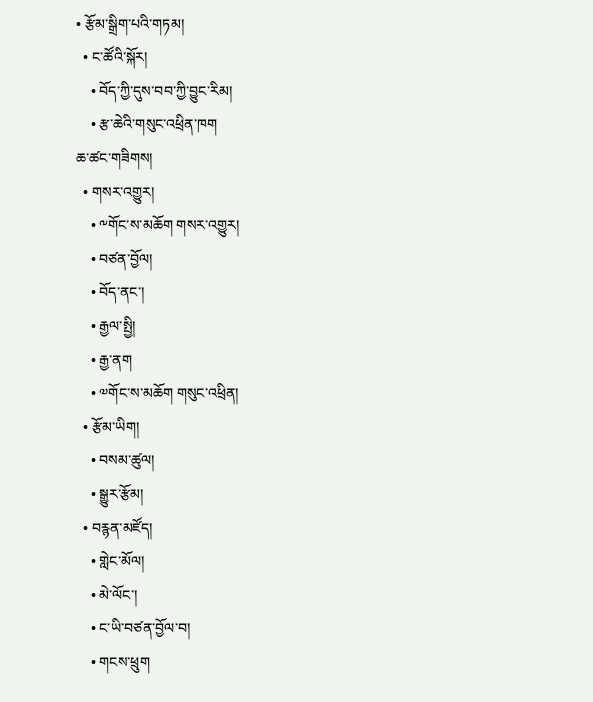• རྩོམ་སྒྲིག་པའི་གཏམ།
  • ང་ཚོའི་སྐོར།
    • བོད་ཀྱི་དུས་བབ་ཀྱི་བྱུང་རིམ།
    • རྩ་ཆེའི་གསུང་འཕྲིན་ཁག
ཆ་ཚང་གཟིགས།
  • གསར་འགྱུར།
    • ༸གོང་ས་མཆོག གསར་འགྱུར།
    • བཙན་བྱོལ།
    • བོད་ནང་།
    • རྒྱལ་སྤྱི།
    • རྒྱ་ནག
    • ༧གོང་ས་མཆོག གསུང་འཕྲིན།
  • རྩོམ་ཡིག།
    • བསམ་ཚུལ།
    • སྒྱུར་རྩོམ།
  • བརྙན་མཛོད།
    • གླེང་མོལ།
    • མེ་ལོང་།
    • ང་ཡི་བཙན་བྱོལ་བ།
    • གངས་ཕྲུག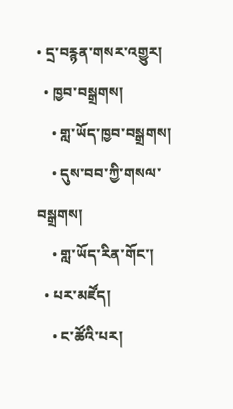• དྲ་བརྙན་གསར་འགྱུར།
  • ཁྱབ་བསྒྲགས།
    • གླ་ཡོད་ཁྱབ་བསྒྲགས།
    • དུས་བབ་ཀྱི་གསལ་བསྒྲགས།
    • གླ་ཡོད་རིན་གོང་།
  • པར་མཛོད།
    • ང་ཚོའི་པར།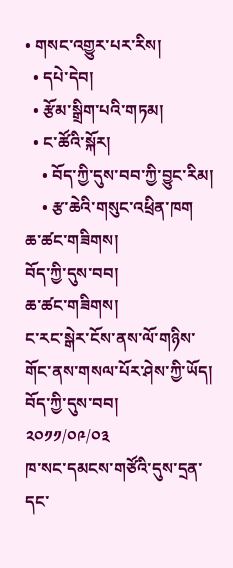• གསང་འགྱུར་པར་རིས།
  • དཔེ་དེབ།
  • རྩོམ་སྒྲིག་པའི་གཏམ།
  • ང་ཚོའི་སྐོར།
    • བོད་ཀྱི་དུས་བབ་ཀྱི་བྱུང་རིམ།
    • རྩ་ཆེའི་གསུང་འཕྲིན་ཁག
ཆ་ཚང་གཟིགས།
བོད་ཀྱི་དུས་བབ།
ཆ་ཚང་གཟིགས།
ང་རང་སྒེར་ངོས་ནས་ལོ་གཉིས་གོང་ནས་གསལ་པོར་ཤེས་ཀྱི་ཡོད།
བོད་ཀྱི་དུས་བབ།
༢༠༡༡/༠༩/༠༣
ཁ་སང་དམངས་གཙོའི་དུས་དྲན་དང་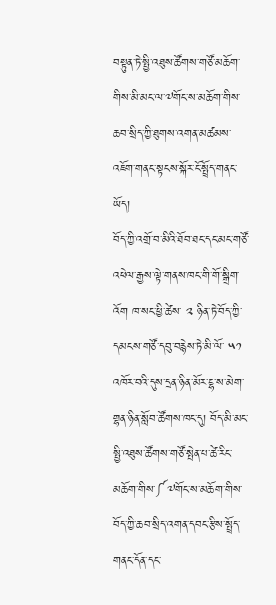བསྟུན་ཏེ་སྤྱི་འཐུས་ཚོགས་གཙོ་མཆོག་གིས་མི་མང་ལ་༧གོང་ས་མཆོག་གིས་ཆབ་སྲིད་ཀྱི་ཐུགས་འགན་མཚམས་འཇོག་གནང་སྟངས་སྐོར་ངོ་སྤྲོད་གནང་ཡོད།
བོད་ཀྱི་འགྲོ་བ་མིའི་ཐོབ་ཐང་དང་མང་གཙོ་འཕེལ་རྒྱས་ལྟེ་གནས་ཁང་གི་གོ་སྒྲིག་འོག ཁ་སང་ཕྱི་ཚེས་ ༢ ཉིན་ཏེ་བོད་ཀྱི་དམངས་གཙོ་དབུ་བརྙེས་ཏེ་མི་ལོ་ ༥༡ འཁོར་བའི་དུས་དྲན་ཉིན་མོར་ངྷ་ས་མེག་གྷན་ཉིན་སློབ་ཚོགས་ཁང་དུ། བོད་མི་མང་སྤྱི་འཐུས་ཚོགས་གཙོ་སྤེན་པ་ཚེ་རིང་མཆོག་གིས་༼༧གོང་ས་མཆོག་གིས་བོད་ཀྱི་ཆབ་སྲིད་འགན་དབང་རྩིས་སྤྲོད་གནང་དོན་དང་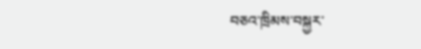བཅའ་ཁྲིམས་བསྐྱར་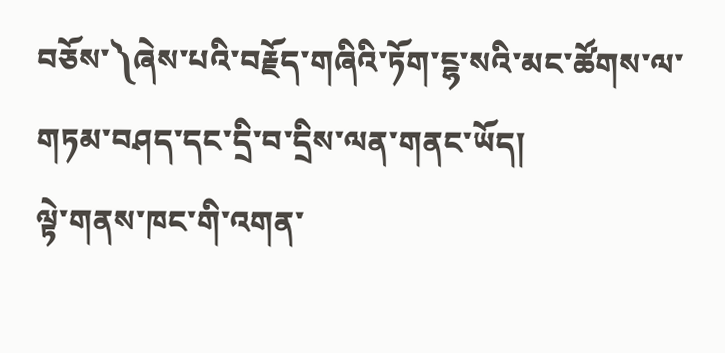བཅོས་༽ཞེས་པའི་བརྗོད་གཞིའི་ཏོག་ངྷ་སའི་མང་ཚོགས་ལ་གཏམ་བཤད་དང་དྲི་བ་དྲིས་ལན་གནང་ཡོད།
ལྟེ་གནས་ཁང་གི་འགན་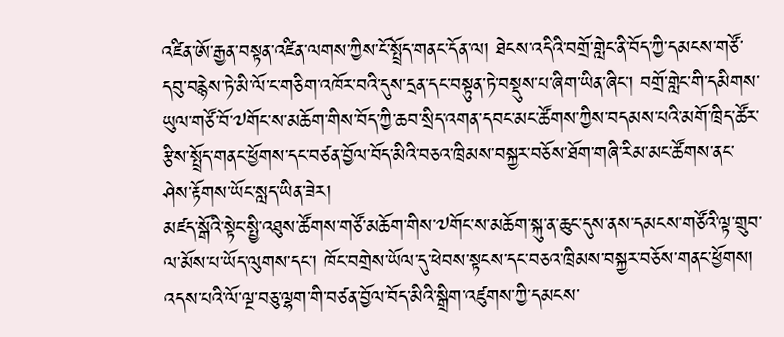འཛིན་ཨོ་རྒྱན་བསྟན་འཛིན་ལགས་ཀྱིས་ངོ་སྤྲོད་གནང་དོན་ལ། ཐེངས་འདིའི་བགྲོ་གླེང་ནི་བོད་ཀྱི་དམངས་གཙོ་དབུ་བརྙེས་ཏེ་མི་ལོ་ང་གཅིག་འཁོར་བའི་དུས་དྲན་དང་བསྟུན་ཏེ་བསྡུས་པ་ཞིག་ཡིན་ཞིང་། བགྲོ་གླེང་གི་དམིགས་ཡུལ་གཙོ་བོ་༧གོང་ས་མཆོག་གིས་བོད་ཀྱི་ཆབ་སྲིད་འགན་དབང་མང་ཚོགས་ཀྱིས་བདམས་པའི་མགོ་ཁྲིད་ཚོར་རྩིས་སྤྲོད་གནང་ཕྱོགས་དང་བཙན་བྱོལ་བོད་མིའི་བཅའ་ཁྲིམས་བསྐྱར་བཅོས་ཐོག་གཞི་རིམ་མང་ཚོགས་ནང་ཤེས་རྟོགས་ཡོང་སླད་ཡིན་ཟེར།
མཛད་སྒོའི་སྟེང་སྤྱི་འཐུས་ཚོགས་གཙོ་མཆོག་གིས་༧གོང་ས་མཆོག་སྐུ་ན་ཆུང་དུས་ནས་དམངས་གཙོའི་ལྟ་གྲུབ་ལ་མོས་པ་ཡོད་ལུགས་དང་། ཁོང་བགྲེས་ཡོལ་དུ་ཕེབས་སྟངས་དང་བཅའ་ཁྲིམས་བསྐྱར་བཅོས་གནང་ཕྱོགས། འདས་པའི་ལོ་ལྔ་བཅུ་ལྷག་གི་བཙན་བྱོལ་བོད་མིའི་སྒྲིག་འཛུགས་ཀྱི་དམངས་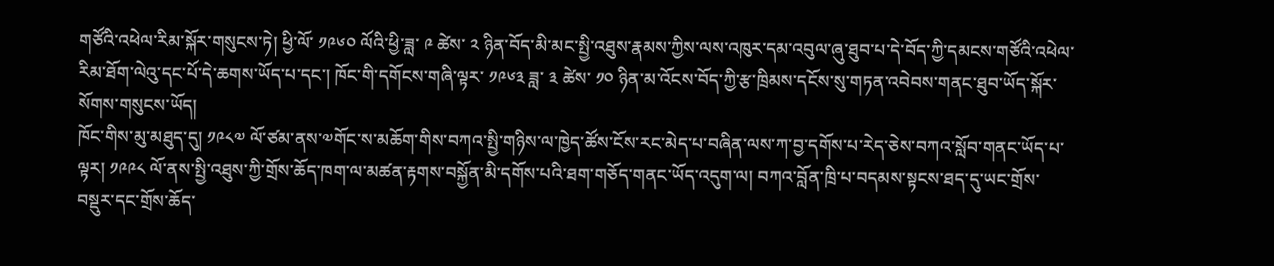གཙོའི་འཕེལ་རིམ་སྐོར་གསུངས་ཏེ། ཕྱི་ལོ་ ༡༩༦༠ ལོའི་ཕྱི་ཟླ་ ༩ ཚེས་ ༢ ཉིན་བོད་མི་མང་སྤྱི་འཐུས་རྣམས་ཀྱིས་ལས་འཁུར་དམ་འབུལ་ཞུ་ཐུབ་པ་དེ་བོད་ཀྱི་དམངས་གཙོའི་འཕེལ་རིམ་ཐོག་ལེའུ་དང་པོ་དེ་ཆགས་ཡོད་པ་དང་། ཁོང་གི་དགོངས་གཞི་ལྟར་ ༡༩༦༣ ཟླ་ ༣ ཚེས་ ༡༠ ཉིན་མ་འོངས་བོད་ཀྱི་རྩ་ཁྲིམས་དངོས་སུ་གཏན་འབེབས་གནང་ཐུབ་ཡོད་སྐོར་སོགས་གསུངས་ཡོད།
ཁོང་གིས་མུ་མཐུད་དུ། ༡༩༨༧ ལོ་ཙམ་ནས་༧གོང་ས་མཆོག་གིས་བཀའ་སྤྱི་གཉིས་ལ་ཁྱེད་ཚོས་ངོས་རང་མེད་པ་བཞིན་ལས་ཀ་བྱ་དགོས་པ་རེད་ཅེས་བཀའ་སློབ་གནང་ཡོད་པ་ལྟར། ༡༩༩༨ ལོ་ནས་སྤྱི་འཐུས་ཀྱི་གྲོས་ཆོད་ཁག་ལ་མཚན་རྟགས་བསྐྱོན་མི་དགོས་པའི་ཐག་གཅོད་གནང་ཡོད་འདུག་ལ། བཀའ་བློན་ཁྲི་པ་བདམས་སྟངས་ཐད་དུ་ཡང་གྲོས་བསྡུར་དང་གྲོས་ཆོད་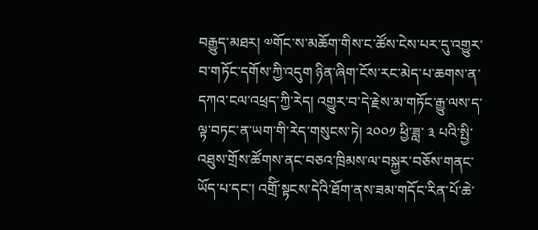བརྒྱུད་མཐར། ༧གོང་ས་མཆོག་གིས་ང་ཚོས་ངེས་པར་དུ་འགྱུར་བ་གཏོང་དགོས་ཀྱི་འདུག ཉིན་ཞིག་ངོས་རང་མེད་པ་ཆགས་ན་དཀའ་ངལ་འཕྲད་ཀྱི་རེད། འགྱུར་བ་དེ་རྗེས་མ་གཏོང་རྒྱུ་ལས་ད་ལྟ་བཏང་ན་ཡག་གི་རེད་གསུངས་ཏེ། ༢༠༠༡ ཕྱི་ཟླ་ ༣ པའི་སྤྱི་འཐུས་གྲོས་ཚོགས་ནང་བཅའ་ཁྲིམས་ལ་བསྐྱར་བཅོས་གནང་ཡོད་པ་དང་། འགྲོི་སྟངས་དེའི་ཐོག་ནས་ཟམ་གདོང་རིན་པོ་ཆེ་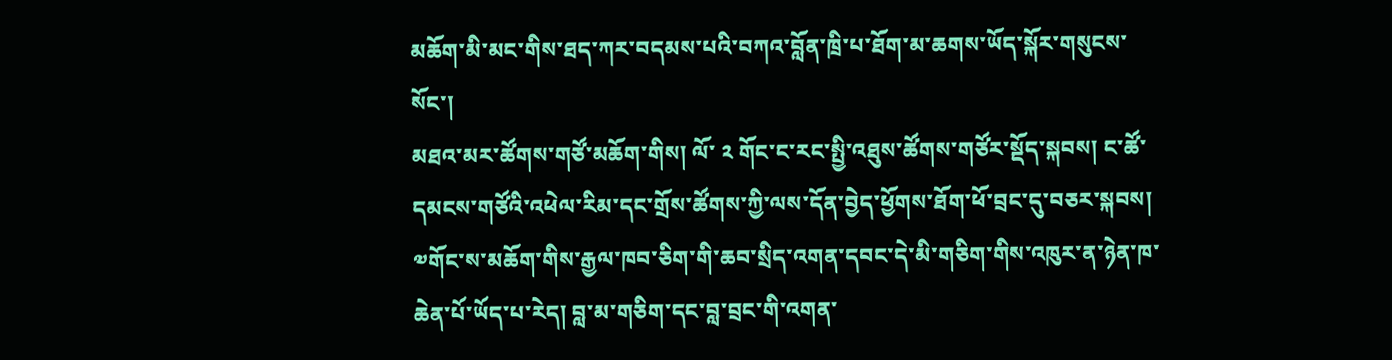མཆོག་མི་མང་གིས་ཐད་ཀར་བདམས་པའི་བཀའ་བློན་ཁྲི་པ་ཐོག་མ་ཆགས་ཡོད་སྐོར་གསུངས་སོང་།
མཐའ་མར་ཚོགས་གཙོ་མཆོག་གིས། ལོ་ ༢ གོང་ང་རང་སྤྱི་འཐུས་ཚོགས་གཙོར་སྡོད་སྐབས། ང་ཚོ་དམངས་གཙོའི་འཕེལ་རིམ་དང་གྲོས་ཚོགས་ཀྱི་ལས་དོན་བྱེད་ཕྱོགས་ཐོག་ཕོ་བྲང་དུ་བཅར་སྐབས། ༧གོང་ས་མཆོག་གིས་རྒྱལ་ཁབ་ཅིག་གི་ཆབ་སྲིད་འགན་དབང་དེ་མི་གཅིག་གིས་འཁུར་ན་ཉེན་ཁ་ཆེན་པོ་ཡོད་པ་རེད། བླ་མ་གཅིག་དང་བླ་བྲང་གི་འགན་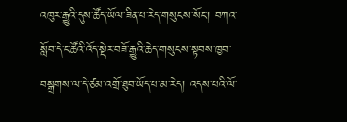འཁུར་རྒྱུའི་དུས་ཚོད་ཡོལ་ཟིན་པ་རེད་གསུངས་སོང་། བཀའ་སློབ་དེ་ང་ཚོའི་འོད་སྡེར་བཟོ་རྒྱུའི་ཆེད་གསུངས་སྟབས་ཁྱབ་བསྒྲགས་ལ་དེ་ཙམ་འགྲོ་ཐུབ་ཡོད་པ་མ་རེད། འདས་པའི་ལོ་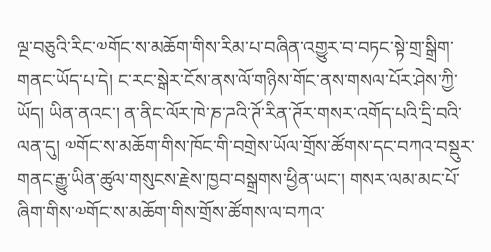ལྔ་བཅུའི་རིང་༧གོང་ས་མཆོག་གིས་རིམ་པ་བཞིན་འགྱུར་བ་བཏང་སྟེ་གྲ་སྒྲིག་གནང་ཡོད་པ་དེ། ང་རང་སྒེར་ངོས་ནས་ལོ་གཉིས་གོང་ནས་གསལ་པོར་ཤེས་ཀྱི་ཡོད། ཡིན་ནའང་། ན་ནིང་ལོར་ཁེ་ཎ་ཌའི་ཊོ་རིན་ཊོར་གསར་འགོད་པའི་དྲི་བའི་ལན་དུ། ༧གོང་ས་མཆོག་གིས་ཁོང་གི་བགྲེས་ཡོལ་གྲོས་ཚོགས་དང་བཀའ་བསྡུར་གནང་རྒྱུ་ཡིན་ཚུལ་གསུངས་རྗེས་ཁྱབ་བསྒྲགས་ཕྱིན་ཡང་། གསར་ལམ་མང་པོ་ཞིག་གིས་༧གོང་ས་མཆོག་གིས་གྲོས་ཚོགས་ལ་བཀའ་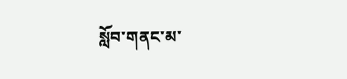སློབ་གནང་མ་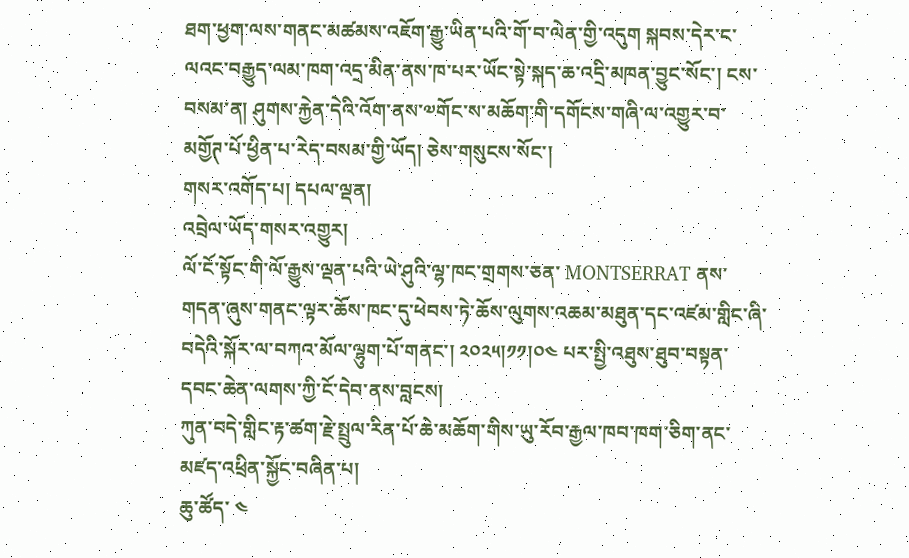ཐག་ཕྱག་ལས་གནང་མཚམས་འཇོག་རྒྱུ་ཡིན་པའི་གོ་བ་ལེན་གྱི་འདུག སྐབས་དེར་ང་ལའང་བརྒྱུད་ལམ་ཁག་འདྲ་མིན་ནས་ཁ་པར་ཡོང་སྟེ་སྐད་ཆ་འདྲི་མཁན་བྱུང་སོང་། ངས་བསམ་ན། ཤུགས་རྐྱེན་དེའི་འོག་ནས་༧གོང་ས་མཆོག་གི་དགོངས་གཞི་ལ་འགྱུར་བ་མགྱོཊ་པོ་ཕྱིན་པ་རེད་བསམ་གྱི་ཡོད། ཅེས་གསུངས་སོང་།
གསར་འགོད་པ། དཔལ་ལྡན།
འབྲེལ་ཡོད་གསར་འགྱུར།
ལོ་ངོ་སྟོང་གི་ལོ་རྒྱུས་ལྡན་པའི་ཡེ་ཤུའི་ལྷ་ཁང་གྲགས་ཅན་ MONTSERRAT ནས་གདན་ཞུས་གནང་ལྟར་ཆོས་ཁང་དུ་ཕེབས་ཏེ་ཆོས་ལུགས་འཆམ་མཐུན་དང་འཛམ་གླིང་ཞི་བདེའི་སྐོར་ལ་བཀའ་མོལ་ལྷུག་པོ་གནང་། ༢༠༢༥།༡༡།༠༤ པར་སྤྱི་འཐུས་ཐུབ་བསྟན་དབང་ཆེན་ལགས་ཀྱི་ངོ་དེབ་ནས་བླངས།
ཀུན་བདེ་གླིང་རྟ་ཚག་རྗེ་སྤྲུལ་རིན་པོ་ཆེ་མཆོག་གིས་ཡུ་རོབ་རྒྱལ་ཁབ་ཁག་ཅིག་ནང་མཛད་འཕྲིན་སྐྱོང་བཞིན་པ།
ཆུ་ཚོད་ ༤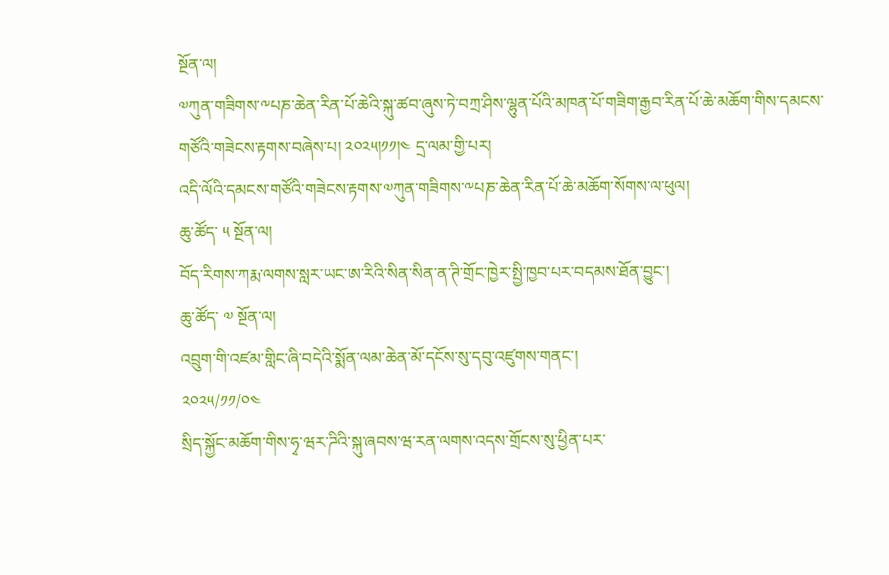སྔོན་ལ།
༧ཀུན་གཟིགས་༸པཎ་ཆེན་རིན་པོ་ཆེའི་སྐུ་ཚབ་ཞུས་ཏེ་བཀྲ་ཤིས་ལྷུན་པོའི་མཁན་པོ་གཟིག་རྒྱབ་རིན་པོ་ཆེ་མཆོག་གིས་དམངས་གཙོའི་གཟེངས་རྟགས་བཞེས་པ། ༢༠༢༥།༡༡།༤ དྲ་ལམ་གྱི་པར།
འདི་ལོའི་དམངས་གཙོའི་གཟེངས་རྟགས་༧ཀུན་གཟིགས་༸པཎ་ཆེན་རིན་པོ་ཆེ་མཆོག་སོགས་ལ་ཕུལ།
ཆུ་ཚོད་ ༥ སྔོན་ལ།
བོད་རིགས་ཀརྨ་ལགས་སླར་ཡང་ཨ་རིའི་སིན་སིན་ན་ཊི་གྲོང་ཁྱེར་སྤྱི་ཁྱབ་པར་བདམས་ཐོན་བྱུང་།
ཆུ་ཚོད་ ༧ སྔོན་ལ།
འབྲུག་གི་འཛམ་གླིང་ཞི་བདེའི་སྨོན་ལམ་ཆེན་མོ་དངོས་སུ་དབུ་འཛུགས་གནང་།
༢༠༢༥/༡༡/༠༤
སྲིད་སྐྱོང་མཆོག་གིས་ཧྭ་ཝར་ཌིའི་སྐུ་ཞབས་ཝ་རན་ལགས་འདས་གྲོངས་སུ་ཕྱིན་པར་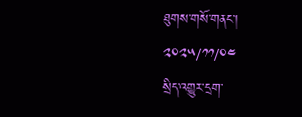ཐུགས་གསོ་གནང་།
༢༠༢༥/༡༡/༠༤
སྲིད་འགྱུར་དྲག་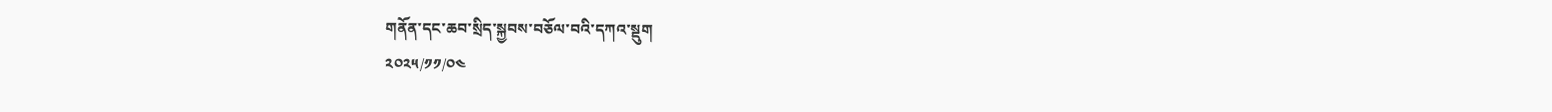གནོན་དང་ཆབ་སྲིད་སྐྱབས་བཅོལ་བའི་དཀའ་སྡུག
༢༠༢༥/༡༡/༠༤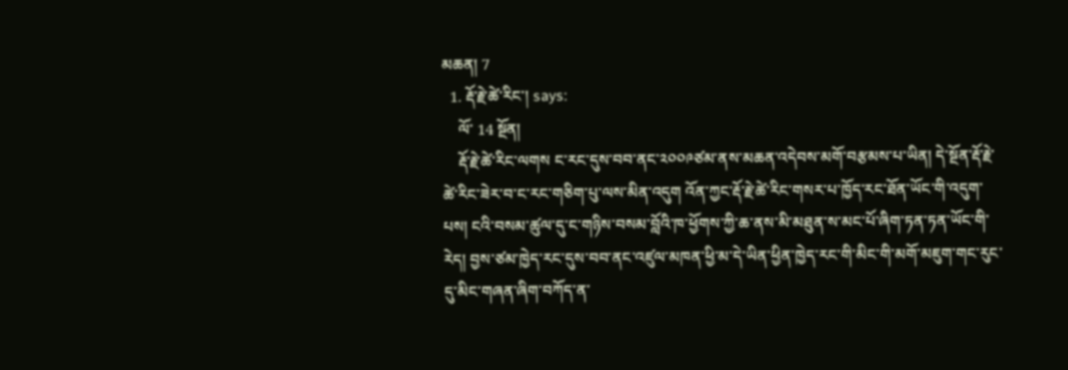མཆན། 7
  1. རྡོ་རྗེ་ཚེ་རིང་། says:
    ལོ་ 14 སྔོན།
    རྡོ་རྗེ་ཚེ་རིང་ལགས ང་རང་དུས་བབ་ནང་༢༠༠༩ཙམ་ནས་མཆན་འདེབས་མགོ་བརྩམས་པ་ཡིན། དེ་སྔོན་རྡོ་རྗེ་ཚེ་རིང་ཟེར་བ་ང་རང་གཅིག་པུ་ལས་མིན་འདུག འོན་ཀྱང་རྡོ་རྗེ་ཚེ་རིང་གསར་པ་ཁྱོད་རང་ཐོན་ཡོང་གི་འདུག་པས། ངའི་བསམ་ཚུལ་དུ་ང་གཉིས་བསམ་བློའི་ཁ་ཕྱོགས་ཀྱི་ཆ་ནས་མི་མཐུན་ས་མང་པོ་ཞིག་ཏན་ཏན་ཡོང་གི་རེད། བྱས་ཙམ་ཁྱེད་རང་དུས་བབ་ནང་འཛུལ་མཁན་ཕྱི་མ་དེ་ཡིན་ཕྱིན་ཁྱེད་རང་གི་མིང་གི་མགོ་མཇུག་གང་རུང་དུ་མིང་གཞན་ཞིག་བཀོད་ན་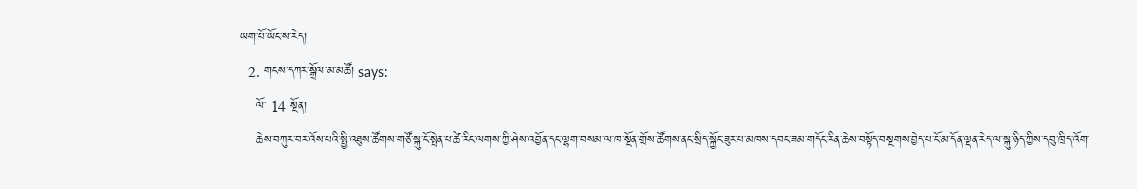ཡག་པོ་ཡོང་ས་རེད།
  2. གངས་དཀར་སྒྲོལ་མ་མཚོ། says:
    ལོ་ 14 སྔོན།
    ཆེས་བཀུར་བར་འོས་པའི་སྤྱི་འཐུས་ཚོགས་གཙོ་སྐུ་ངོ་སྤེན་པ་ཚེ་རིང་ལགས་ཀྱི་ཤེས་འབྱོན་དང་ལྷག་བསམ་ལ་ཁ་སྔོན་གྲོས་ཚོགས་ནང་སྲིད་སྐྱོང་ཟུར་པ་མཁས་དབང་ཟམ་གདོང་རིན་ཆེས་བསྟོད་བསྔགས་བྱེད་པ་ངོ་མ་དོན་ལྡན་རེད་ལ་སྐུ་ཉིད་ཀྱིས་དབུ་ཁྲིད་འོག་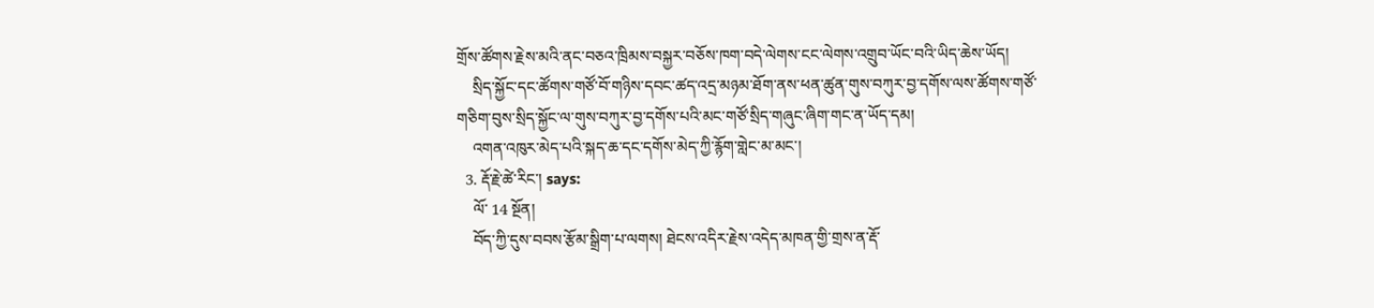གྲོས་ཚོགས་རྗེས་མའི་ནང་བཅའ་ཁྲིམས་བསྐྱར་བཅོས་ཁག་བདེ་ལེགས་ངང་ལེགས་འགྲུབ་ཡོང་བའི་ཡིད་ཆེས་ཡོད།
    སྲིད་སྐྱོང་དང་ཚོགས་གཙོ་བོ་གཉིས་དབང་ཚད་འདྲ་མཉམ་ཐོག་ནས་ཕན་ཚུན་གུས་བཀུར་བྱ་དགོས་ལས་ཚོགས་གཙོ་གཅིག་བུས་སྲིད་སྐྱོང་ལ་གུས་བཀུར་བྱ་དགོས་པའི་མང་གཙོ་སྲིད་གཞུང་ཞིག་གང་ན་ཡོད་དམ།
    འགན་འཁུར་མེད་པའི་སྐད་ཆ་དང་དགོས་མེད་ཀྱི་རྙོག་གླེང་མ་མང་།
  3. རྡོ་རྗེ་ཚེ་རིང་། says:
    ལོ་ 14 སྔོན།
    བོད་ཀྱི་དུས་བབས་རྩོམ་སྒྲིག་པ་ལགས། ཐེངས་འདིར་རྗེས་འདེད་མཁན་གྱི་གྲས་ན་རྡོ་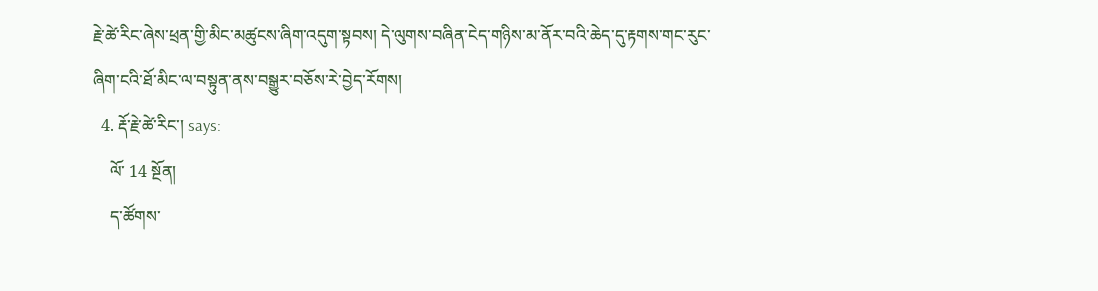རྗེ་ཚེ་རིང་ཞེས་ཕྲན་གྱི་མིང་མཚུངས་ཞིག་འདུག་སྟབས། དེ་ལུགས་བཞིན་ངེད་གཉིས་མ་ནོར་བའི་ཆེད་དུ་རྟགས་གང་རུང་ཞིག་ངའི་ཐོ་མིང་ལ་བསྟུན་ནས་བསྒྱུར་བཅོས་རེ་བྱེད་རོགས།
  4. རྡོ་རྗེ་ཚེ་རིང་། says:
    ལོ་ 14 སྔོན།
    ད་ཚོགས་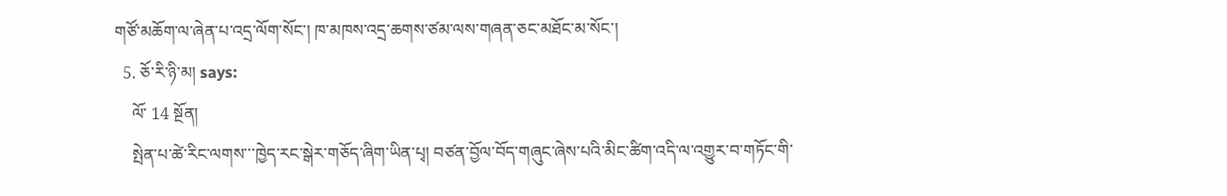གཙོ་མཆོག་ལ་ཞེན་པ་འདྲ་ལོག་སོང་། ཁ་མཁས་འདྲ་ཆགས་ཙམ་ལས་གཞན་ཅང་མཐོང་མ་སོང་།
  5. ཅོ་རི་ཉི་མ། says:
    ལོ་ 14 སྔོན།
    སྤེན་པ་ཚེ་རིང་ལགས་་་ཁྱེད་རང་སྒེར་གཅོད་ཞིག་ཡིན་པྭ། བཙན་བྱོལ་བོད་གཞུང་ཞེས་པའི་མིང་ཚིག་འདི་ལ་འགྱུར་བ་གཏོང་གི་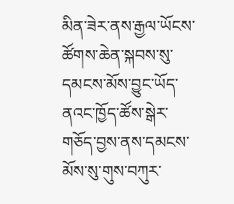མིན་ཟེར་ནས་རྒྱལ་ཡོངས་ཚོགས་ཆེན་སྐབས་སུ་དམངས་མོས་བྱུང་ཡོད་ནའང་ཁྱོད་ཚོས་སྒེར་གཅོད་བྱས་ནས་དམངས་མོས་སུ་གུས་བཀུར་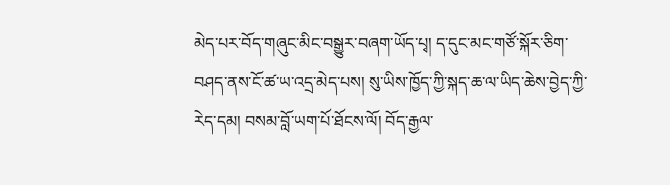མེད་པར་བོད་གཞུང་མིང་བསྒྱུར་བཞག་ཡོད་པྭ། ད་དུང་མང་གཙོ་སྐོར་ཅིག་བཤད་ནས་ངོ་ཚ་ཡ་འདྲ་མེད་པས། སུ་ཡིས་ཁྱོད་ཀྱི་སྐད་ཆ་ལ་ཡིད་ཆེས་བྱེད་ཀྱི་རེད་དམ། བསམ་བློ་ཡག་པོ་ཐོངས་ལོ། བོད་རྒྱལ་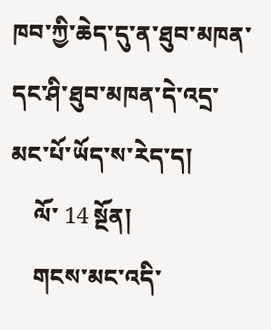ཁབ་ཀྱི་ཆེད་དུ་ན་ཐུབ་མཁན་དང་ཤི་ཐུབ་མཁན་དེ་འདྲ་མང་པོ་ཡོད་ས་རེད་ད།
    ལོ་ 14 སྔོན།
    གངས་མང་འདི་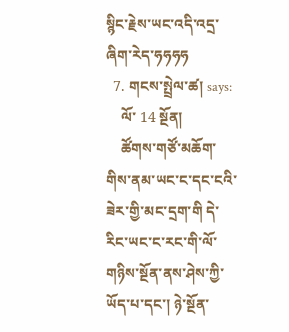སྙིང་རྗེས་ཡང་འདི་འདྲ་ཞིག་རེད་ཧཧཧཧ
  7. གངས་སྤྲེལ་ཚ། says:
    ལོ་ 14 སྔོན།
    ཚོགས་གཙོ་མཆོག་གིས་ནམ་ཡང་ང་དང་ངའི་ཟེར་གྱི་མང་དྲག་གི དེ་རིང་ཡང་ང་རང་གི་ལོ་གཉིས་སྔོན་ནས་ཤེས་ཀྱི་ཡོད་པ་དང་། ཉེ་སྔོན་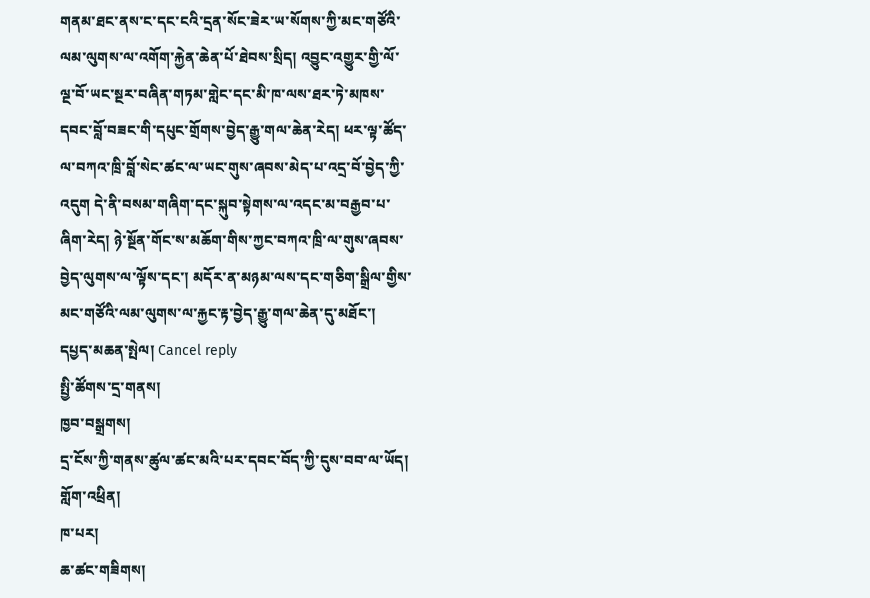གནམ་ཐང་ནས་ང་དང་ངའི་དྲན་སོང་ཟེར་ཡ་སོགས་ཀྱི་མང་གཙོའི་ལམ་ལུགས་ལ་འགོག་རྐྱེན་ཆེན་པོ་ཐེབས་སྲིད། འབྱུང་འགྱུར་གྱི་ལོ་ལྔ་བོ་ཡང་སྔར་བཞིན་གཏམ་གླེང་དང་མི་ཁ་ལས་ཐར་ཏེ་མཁས་དབང་བློ་བཟང་གི་དཔུང་གྲོགས་བྱེད་རྒྱུ་གལ་ཆེན་རེད། ཕར་ལྟ་ཚོད་ལ་བཀའ་ཁྲི་བློ་སེང་ཚང་ལ་ཡང་གུས་ཞབས་མེད་པ་འདྲ་བོ་བྱེད་ཀྱི་འདུག དེ་ནི་བསམ་གཞིག་དང་སྐུབ་སྟེགས་ལ་འདང་མ་བརྒྱབ་པ་ཞིག་རེད། ཉེ་སྔོན་གོང་ས་མཆོག་གིས་ཀྱང་བཀའ་ཁྲི་ལ་གུས་ཞབས་བྱེད་ལུགས་ལ་ལྟོས་དང་། མདོར་ན་མཉམ་ལས་དང་གཅིག་སྒྲིལ་གྱིས་མང་གཙོའི་ལམ་ལུགས་ལ་རྐྱང་རྟ་བྱེད་རྒྱུ་གལ་ཆེན་དུ་མཐོང་།
དཔྱད་མཆན་སྤེལ། Cancel reply
སྤྱི་ཚོགས་དྲ་གནས།
ཁྱབ་བསྒྲགས།
དྲ་ངོས་ཀྱི་གནས་ཚུལ་ཚང་མའི་པར་དབང་བོད་ཀྱི་དུས་བབ་ལ་ཡོད།
གློག་འཕྲིན།
ཁ་པར།
ཆ་ཚང་གཟིགས།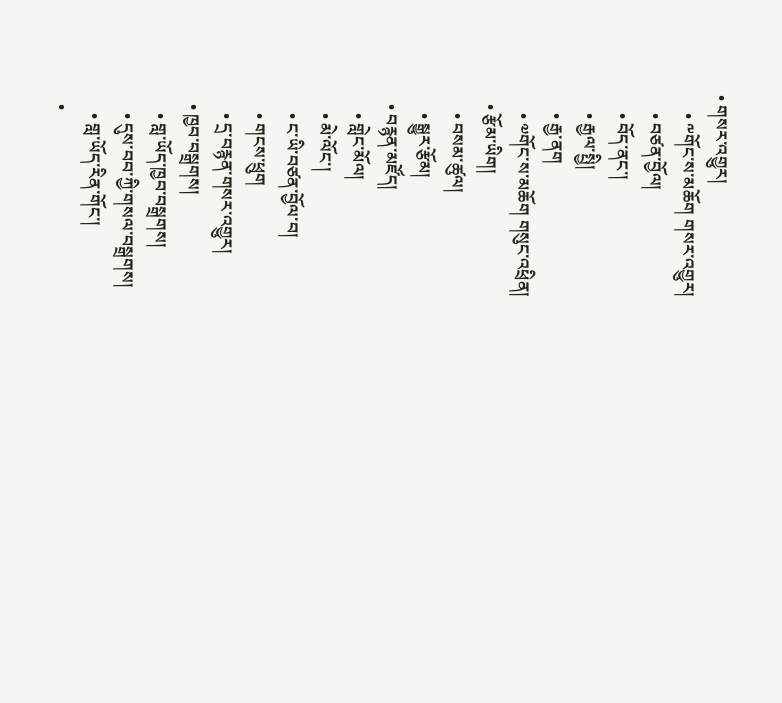• གསར་འགྱུར།
    • ༸གོང་ས་མཆོག གསར་འགྱུར།
    • བཙན་བྱོལ།
    • བོད་ནང་།
    • རྒྱལ་སྤྱི།
    • རྒྱ་ནག
    • ༧གོང་ས་མཆོག གསུང་འཕྲིན།
  • རྩོམ་ཡིག།
    • བསམ་ཚུལ།
    • སྒྱུར་རྩོམ།
  • བརྙན་མཛོད།
    • གླེང་མོལ།
    • མེ་ལོང་།
    • ང་ཡི་བཙན་བྱོལ་བ།
    • གངས་ཕྲུག
    • དྲ་བརྙན་གསར་འགྱུར།
  • ཁྱབ་བསྒྲགས།
    • གླ་ཡོད་ཁྱབ་བསྒྲགས།
    • དུས་བབ་ཀྱི་གསལ་བསྒྲགས།
    • གླ་ཡོད་རིན་གོང་།
  •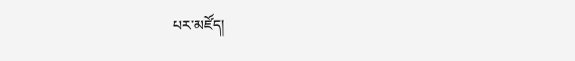པར་མཛོད།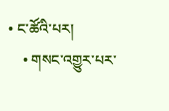• ང་ཚོའི་པར།
    • གསང་འགྱུར་པར་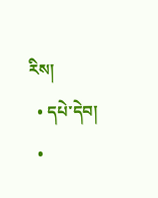རིས།
  • དཔེ་དེབ།
  •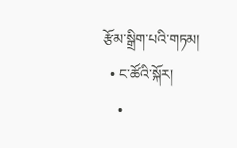རྩོམ་སྒྲིག་པའི་གཏམ།
  • ང་ཚོའི་སྐོར།
    •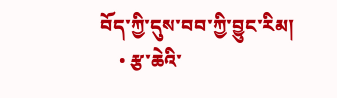བོད་ཀྱི་དུས་བབ་ཀྱི་བྱུང་རིམ།
    • རྩ་ཆེའི་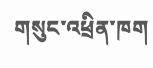གསུང་འཕྲིན་ཁག